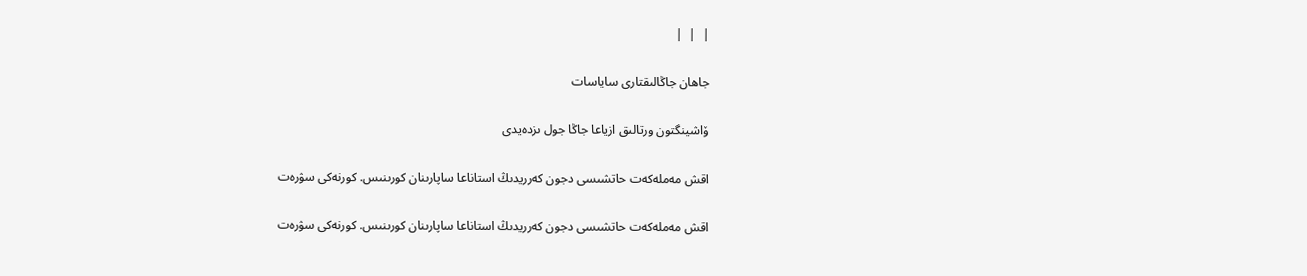|  |  |

جاھان جاڭالىقتارى ساياسات

ۆاشينگتون ورتالىق ازياعا جاڭا جول ىزدەيدى

اقش مەملەكەت حاتشىسى دجون كەرريدىڭ استاناعا ساپارىنان كورىنىس. كورنەكى سۋرەت

اقش مەملەكەت حاتشىسى دجون كەرريدىڭ استاناعا ساپارىنان كورىنىس. كورنەكى سۋرەت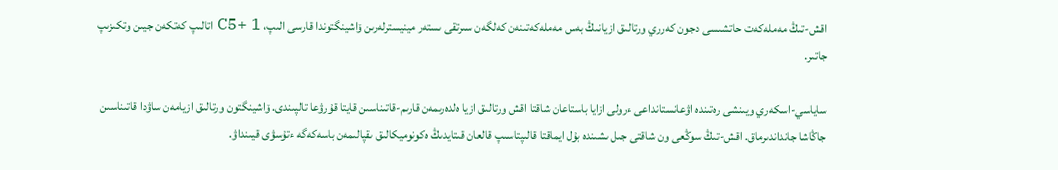اقش-تىڭ مەملەكەت حاتشىسى دجون كەرري ورتالىق ازيانىڭ بەس مەملەكەتىنەن كەلگەن سىرتقى ىستەر مينيسترلەرىن ۆاشينگتوندا قارسى الىپ، C5+ 1 اتالىپ كەتكەن جيىن وتكىزىپ جاتىر.

ساياسي-اسكەري ويىنشى رەتىندە اۋعانستانداعى ءرولى ازايا باستاعان شاقتا اقش ورتالىق ازيا ەلدەرىمەن قارىم-قاتىناسىن قايتا قۇرۋعا تالپىندى. ۆاشينگتون ورتالىق ازيامەن ساۋدا قاتىناسىن جاڭاشا جانداندىرماق. اقش-تىڭ سوڭعى ون شاقتى جىل ىشىندە بۇل ايماقتا قالىپتاسىپ قالعان قىتايدىڭ ەكونوميكالىق ىقپالىمەن باسەكەگە ءتۇسۋى قيىنداۋ.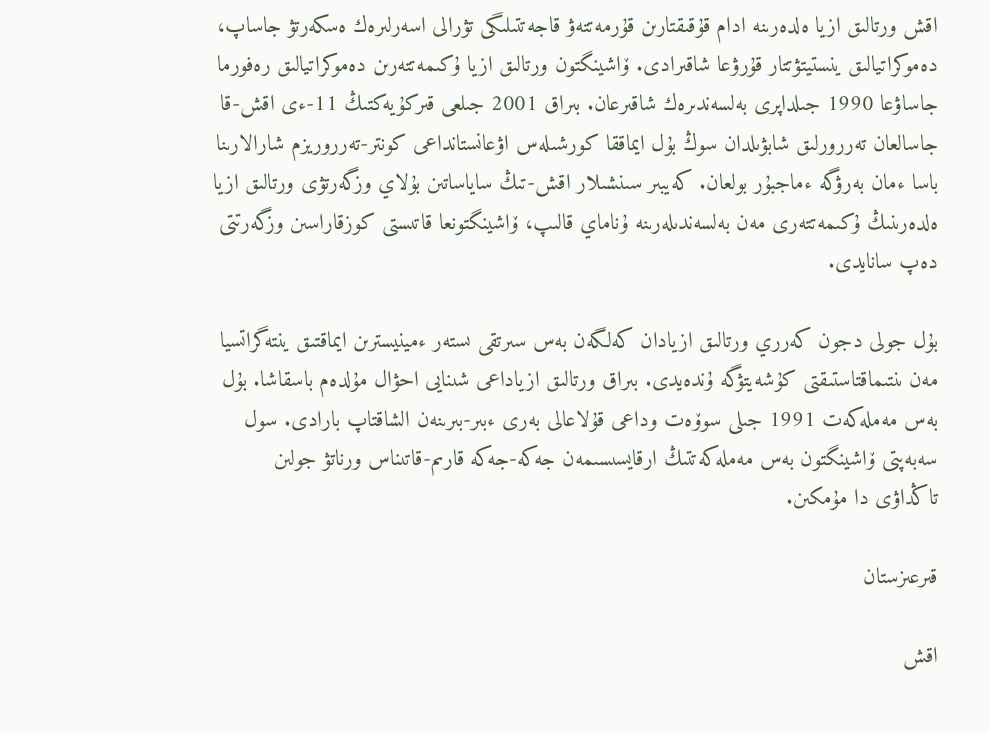اقش ورتالىق ازيا ەلدەرىنە ادام قۇقىقتارىن قۇرمەتتەۋ قاجەتتىلىگى تۋرالى اسەرلىرەك ەسكەرتۋ جاساپ، دەموكراتيالىق ينستيتۋتتار قۇرۋعا شاقىرادى. ۆاشينگتون ورتالىق ازيا ۇكىمەتتەرىن دەموكراتيالىق رەفورما جاساۋعا 1990 جىلداپرى بەلسەندىرەك شاقىرعان. بىراق 2001 جىلعى قىركۇيەكتىڭ 11-ءى اقش-قا جاسالعان تەررورلىق شابۋىلدان سوڭ بۇل ايماققا كورشىلەس اۋعانستانداعى كونتر-تەرروريزم شارالارىنا باسا ءمان بەرۋگە ءماجبۇر بولعان. كەيبىر سىنشىلار اقش-تىڭ ساياساتىن بۇلاي وزگەرتۋى ورتالىق ازيا ەلدەرىنىڭ ۇكىمەتتەرى مەن بەلسەندىلەرىنە ۇناماي قالىپ، ۆاشينگتونعا قاتىستى كوزقاراسىن وزگەرتتى دەپ سانايدى.

بۇل جولى دجون كەرري ورتالىق ازيادان كەلگەن بەس سىرتقى ىستەر ءمينيسترىن ايماقتىق ينتەگراتسيا مەن ىنتىماقتاستىقتى كۇشەيتۋگە ۇندەيدى. بىراق ورتالىق ازياداعى شىنايى احۋال مۇلدەم باسقاشا. بۇل بەس مەملەكەت 1991 جىلى سوۆەت وداعى قۇلاعالى بەرى ءبىر-بىرىنەن الشاقتاپ بارادى. سول سەبەپتى ۆاشينگتون بەس مەملەكەتتىڭ ارقايسىسىمەن جەكە-جەكە قارىم-قاتىناس ورناتۋ جولىن تاڭداۋى دا مۇمكىن.

قىرعىزستان

اقش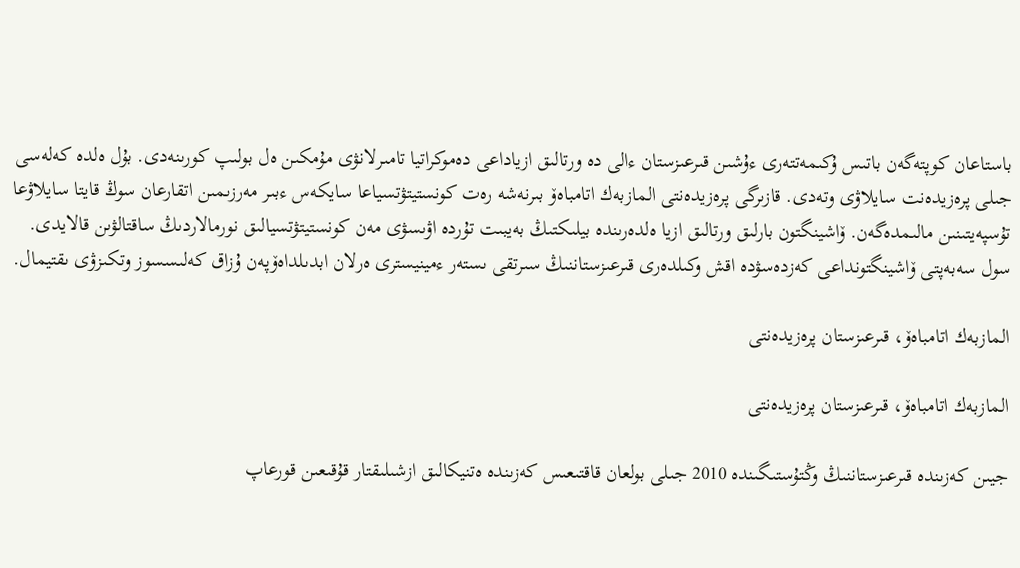باستاعان كوپتەگەن باتىس ۇكىمەتتەرى ءۇشىن قىرعىزستان ءالى دە ورتالىق ازياداعى دەموكراتيا تامىرلانۋى مۇمكىن ەل بولىپ كورىنەدى. بۇل ەلدە كەلەسى جىلى پرەزيدەنت سايلاۋى وتەدى. قازىرگى پرەزيدەنتى المازبەك اتامباەۆ بىرنەشە رەت كونستيتۋتسياعا سايكەس ءبىر مەرزىمىن اتقارعان سوڭ قايتا سايلاۋعا تۇسپەيتىنىن مالىمدەگەن. ۆاشينگتون بارلىق ورتالىق ازيا ەلدەرىندە بيلىكتىڭ بەيبىت تۇردە اۋىسۋى مەن كونستيتۋتسيالىق نورمالاردىڭ ساقتالۋىن قالايدى. سول سەبەپتى ۆاشينگتونداعى كەزدەسۋدە اقش وكىلدەرى قىرعىزستاننىڭ سىرتقى ىستەر ءمينيسترى ەرلان ابدىلداەۆپەن ۇزاق كەلىسسوز وتكىزۋى ىقتيمال.

المازبەك اتامباەۆ، قىرعىزستان پرەزيدەنتى

المازبەك اتامباەۆ، قىرعىزستان پرەزيدەنتى

جيىن كەزىندە قىرعىزستاننىڭ وڭتۇستىگىندە 2010 جىلى بولعان قاقتىعىس كەزىندە ەتنيكالىق ازشىلىقتار قۇقىعىن قورعاپ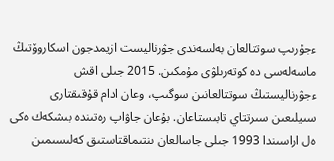ءجۇرىپ سوتتالعان بەلسەندى جۋرناليست ازيمدجون اسكاروۆتىڭ ماسەلەسى دە كوتەرىلۋى مۇمكىن. 2015 جىلى اقش ءجۋرناليستىڭ سوتتالعانىن سوگىپ، وعان ادام قۇقىقتارى سىيلىعىن سىرتتاي تابىستاعان. بۇعان جاۋاپ رەتىندە بىشكەك ەكى ەل اراسىندا 1993 جىلى جاسالعان ىنتىماقتاستىق كەلىسىمىن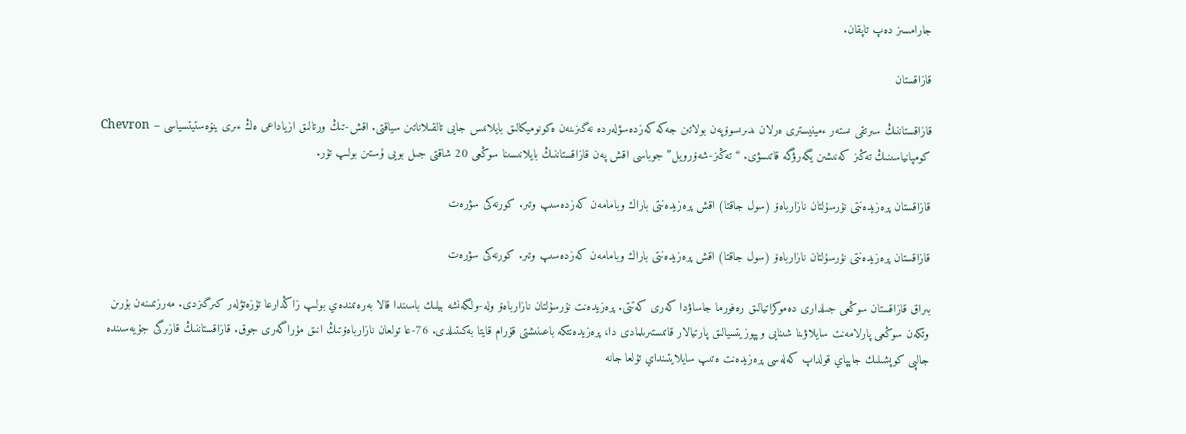جارامسىز دەپ تاپقان.

قازاقستان

قازاقستاننىڭ سىرتقى ىستەر ءمينيسترى ەرلان ىدىرىسوۆپەن بولاتىن جەكە كەزدەسۋلەردە نەگىزىنەن ەكونوميكالىق بايلانىس جايى تالقىلاناتىن سياقتى. اقش-تىڭ ورتالىق ازياداعى ەڭ ءىرى ينۆەستيتسياسى – Chevron كومپانياسىنىڭ تەڭىز كەنىشىن يگەرۋگە قاتىسۋى. “تەڭىز-شەۆرويل” جوباسى اقش پەن قازاقستاننىڭ بايلانىسىنا سوڭعى 20 شاقتى جىل بويى ۇستىن بولىپ تۇر.

قازاقستان پرەزيدەنتى نۇرسۇلتان نازارباەۆ (سول جاقتا) اقش پرەزيدەنتى باراك وبامامەن كەزدەسىپ وتىر. كورنەكى سۋرەت

قازاقستان پرەزيدەنتى نۇرسۇلتان نازارباەۆ (سول جاقتا) اقش پرەزيدەنتى باراك وبامامەن كەزدەسىپ وتىر. كورنەكى سۋرەت

بىراق قازاقستان سوڭعى جىلدارى دەموكراتيالىق رەفورما جاساۋدا كەرى كەتتى. پرەزيدەنت نۇرسۇلتان نازارباەۆ ولە-ولگەنشە بيلىك باسىندا قالا بەرەتىندەي بولىپ زاڭدارعا تۇزەتۋلەر كىرگىزدى. مەرزىمىنەن بۇرىن وتكەن سوڭعى پارلامەنت سايلاۋىنا شىنايى وپپوزيتسيالىق پارتيالار قاتىستىرىلمادى دا، پرەزيدەنتكە باعىنىشتى قۇرام قايتا بەكىتىلدى. 76-عا تولعان نازارباەۆتىڭ انىق مۇراگەرى جوق. قازاقستاننىڭ قازىرگى جۇيەسىندە جالپى كوپشىلىك جاپپاي قولداپ كەلەسى پرەزيدەنت ەتىپ سايلايتىنداي تۇلعا جانە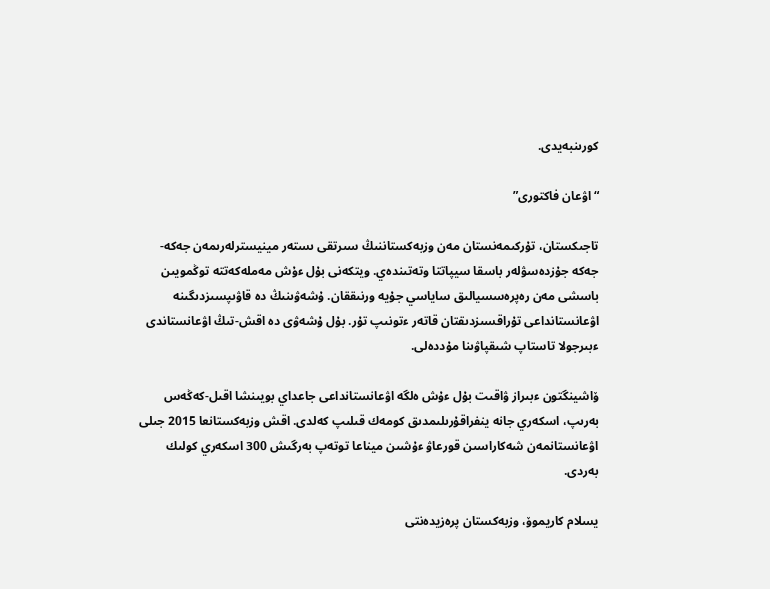كورىنبەيدى.

“اۋعان فاكتورى”

تاجىكستان، تۇركىمەنستان مەن وزبەكستاننىڭ سىرتقى ىستەر مينيسترلەرىمەن جەكە-جەكە جۇزدەسۋلەر باسقا سيپاتتا وتەتىندەي. ويتكەنى بۇل ءۇش مەملەكەتتە توڭمويىن باسشى مەن رەپرەسسيالىق ساياسي جۇيە ورنىققان. ۇشەۋىنىڭ دە قاۋىپسىزدىگىنە اۋعانستانداعى تۇراقسىزدىقتان قاتەر ءتونىپ تۇر. بۇل ۇشەۋى دە اقش-تىڭ اۋعانستاندى ءبىرجولا تاستاپ شىقپاۋىنا مۇددەلى.

ۆاشينگتون ءبىراز ۋاقىت بۇل ءۇش ەلگە اۋعانستانداعى جاعداي بويىنشا اقىل-كەڭەس بەرىپ، اسكەري جانە ينفراقۇرىلىمدىق كومەك قىلىپ كەلدى. اقش وزبەكستانعا 2015 جىلى اۋعانستانمەن شەكاراسىن قورعاۋ ءۇشىن ميناعا توتەپ بەرگىش 300 اسكەري كولىك بەردى.

يسلام كاريموۆ، وزبەكستان پرەزيدەنتى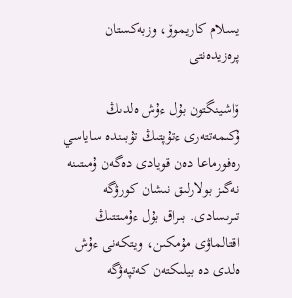يسلام كاريموۆ، وزبەكستان پرەزيدەنتى

ۆاشينگتون بۇل ءۇش ەلدىڭ ۇكىمەتتەرى ءتۇپتىڭ تۇبىندە ساياسي رەفورماعا دەن قويادى دەگەن ۇمىتىنە نەگىز بولارلىق نىشان كورۋگە تىرىسادى. بىراق بۇل ءۇمىتتىڭ اقتالماۋى مۇمكىن، ويتكەنى ءۇش ەلدى دە بيلىكتەن كەتپەۋگە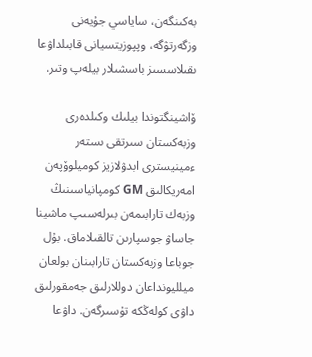بەكىنگەن، ساياسي جۇيەنى وزگەرتۋگە، وپپوزيتسيانى قابىلداۋعا ىقىلاسسىز باسشىلار بيلەپ وتىر.

ۆاشينگتوندا بيلىك وكىلدەرى وزبەكستان سىرتقى ىستەر ءمينيسترى ابدۋلازيز كوميلوۆپەن امەريكالىق GM كومپانياسىنىڭ وزبەك تارابىمەن بىرلەسىپ ماشينا جاساۋ جوسپارىن تالقىلاماق. بۇل جوباعا وزبەكستان تارابىنان بولعان ميلليونداعان دوللارلىق جەمقورلىق داۋى كولەڭكە تۇسىرگەن. داۋعا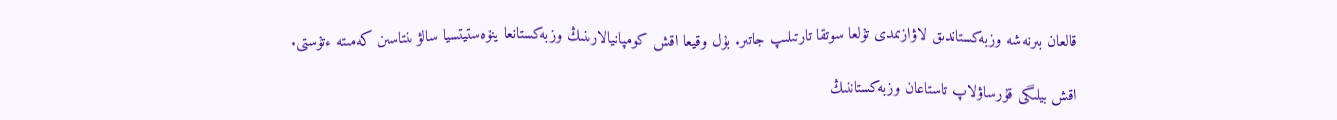قالعان بىرنەشە وزبەكستاندىق لاۋازىمدى تۇلعا سوتقا تارتىلىپ جاتىر. بۇل وقيعا اقش كومپانيالارىنىڭ وزبەكستانعا ينۆەستيتسيا سالۋ ىنتاسىن كەمىتە ءتۇستى.

اقش بيلىگى قۇرساۋلاپ تاستاعان وزبەكستاننىڭ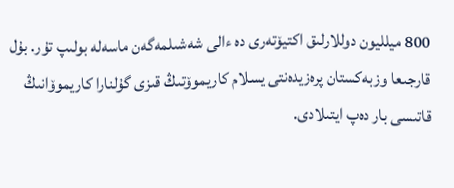800 ميلليون دوللارلىق اكتيۆتەرى دە ءالى شەشىلمەگەن ماسەلە بولىپ تۇر. بۇل قارجىعا وزبەكستان پرەزيدەنتى يسلام كاريموۆتىڭ قىزى گۇلنارا كاريموۆانىڭ قاتىسى بار دەپ ايتىلادى.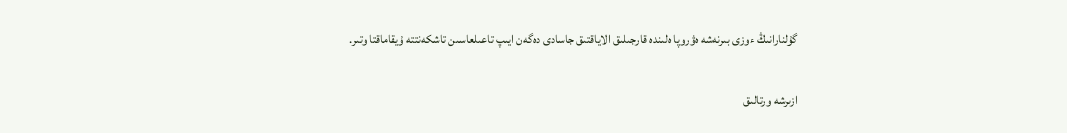گۇلنارانىڭ ءوزى بىرنەشە ەۋروپا ەلىندە قارجىلىق الاياقتىق جاسادى دەگەن ايىپ تاعىلعاسىن تاشكەنتتە ۇيقاماقتا وتىر.

ازىرشە ورتالىق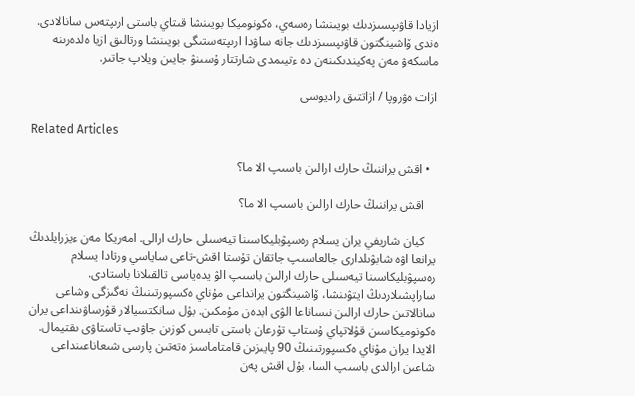ازيادا قاۋىپسىزدىك بويىنشا رەسەي، ەكونوميكا بويىنشا قىتاي باستى ارىپتەس سانالادى. ەندى ۆاشينگتون قاۋىپسىزدىك جانە ساۋدا ارىپتەستىگى بويىنشا ورتالىق ازيا ەلدەرىنە ماسكەۋ مەن پەكيندىكىنەن دە ءتيىمدى شارتتار ۇسىنۋ جايىن ويلاپ جاتىر.

ازات ەۋروپا / ازاتتىق راديوسى

Related Articles

  • اقش يراننىڭ حارك ارالىن باسىپ الا ما؟

    اقش يراننىڭ حارك ارالىن باسىپ الا ما؟

    كيان شاريفي يران يسلام رەسپۋبليكاسىنا تيەسىلى حارك ارالى. امەريكا مەن ءيزرايلدىڭ يرانعا اۋە شابۋىلدارى جالعاسىپ جاتقان تۇستا اقش-تاعى ساياسي ورتادا يسلام رەسپۋبليكاسىنا تيەسىلى حارك ارالىن باسىپ الۋ يدەياسى تالقىلانا باستادى. ساراپشىلاردىڭ ايتۋىنشا، ۆاشينگتون يرانداعى مۇناي ەكسپورتىنىڭ نەگىزگى وشاعى سانالاتىن حارك ارالىن نىساناعا الۋى ابدەن مۇمكىن. بۇل سانكتسيالار قۇرساۋىنداعى يران ەكونوميكاسىن قۇلاتپاي ۇستاپ تۇرعان باستى تابىس كوزىن جاۋىپ تاستاۋى ىقتيمال. الايدا يران مۇناي ەكسپورتىنىڭ 90 پايىزىن قامتاماسىز ەتەتىن پارسى شىعاناعىنداعى شاعىن ارالدى باسىپ السا، بۇل اقش پەن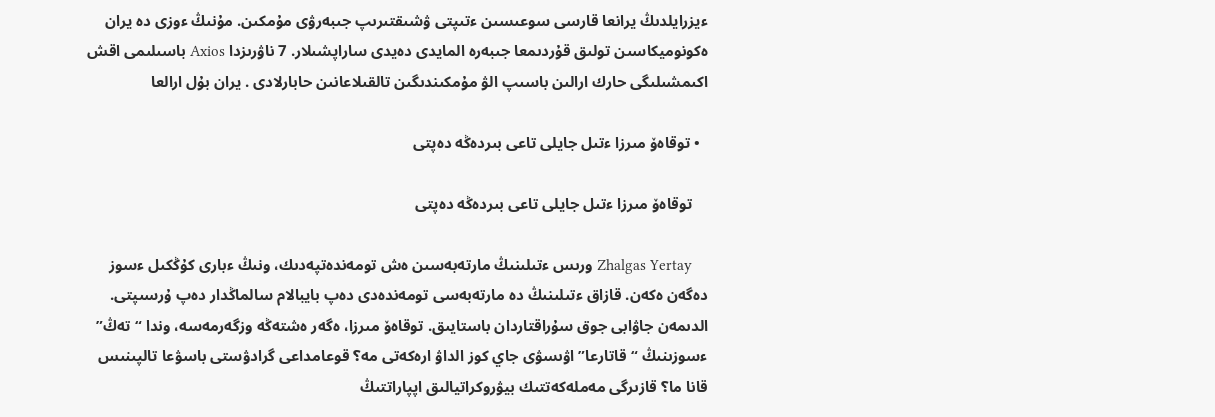ءيزرايلدىڭ يرانعا قارسى سوعىسىن ءتىپتى ۋشىقتىرىپ جىبەرۋى مۇمكىن. مۇنىڭ ءوزى دە يران ەكونوميكاسىن تولىق قۇردىمعا جىبەرە المايدى دەيدى ساراپشىلار. 7 ناۋرىزدا Axios باسىلىمى اقش اكىمشىلىگى حارك ارالىن باسىپ الۋ مۇمكىندىگىن تالقىلاعانىن حابارلادى . يران بۇل ارالعا

  • توقاەۆ مىرزا ءتىل جايلى تاعى بىردەڭە دەپتى

    توقاەۆ مىرزا ءتىل جايلى تاعى بىردەڭە دەپتى

    Zhalgas Yertay ورىس ءتىلىنىڭ مارتەبەسىن ەش تومەندەتپەدىك، ونىڭ ءبارى كۇڭكىل ءسوز دەگەن ەكەن. قازاق ءتىلىنىڭ دە مارتەبەسى تومەندەدى دەپ بايبالام سالماڭدار دەپ ۇرسىپتى. الدىمەن جاۋابى جوق سۇراقتاردان باستايىق. توقاەۆ مىرزا، ەگەر ەشتەڭە وزگەرمەسە، وندا “تەڭ” ءسوزىنىڭ “قاتارعا” اۋىسۋى جاي كوز الداۋ ارەكەتى مە؟ قوعامداعى گرادۋستى باسۋعا تالپىنىس قانا ما؟ قازىرگى مەملەكەتتىك بيۋروكراتيالىق اپپاراتتىڭ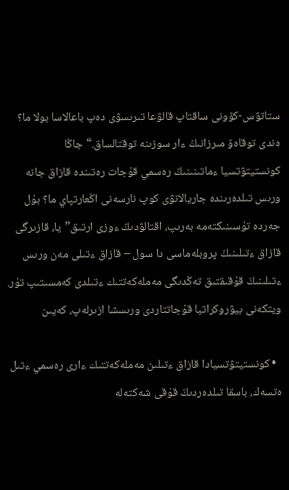ستاتۋس-كۆونى ساقتاپ قالۋعا تىرىسۋى دەپ باعالاسا بولا ما؟ ەندى توقاەۆ مىرزانىڭ ءار سوزىنە توقتالساق.“جاڭا كونستيتۋتسيا ءماتىنىنىڭ رەسمي قۇجات رەتىندە قازاق جانە ورىس تىلدەرىندە جاريالانۋى كوپ نارسەنى اڭعارتپاي ما؟ بۇل جەردە تۇسىنىكتەمە بەرىپ، اقتالۋدىڭ ءوزى ارتىق”يا، قازىرگى قازاق ءتىلىنىڭ پروبلەماسى دا سول – قازاق ءتىلى مەن ورىس ءتىلىنىڭ قۇقىقتىق تەڭدىگى مەملەكەتتىك ءتىلدى كەمسىتىپ تۇر. ويتكەنى بيۋروكراتيا قۇجاتتاردى ورىسشا ازىرلەپ، كەيىن

  • كونستيتۋتسيادا قازاق ءتىلىن مەملەكەتتىك ءارى رەسمي ءتىل ەتسەك، باسقا تىلدەردىڭ قۇقى شەكتەلە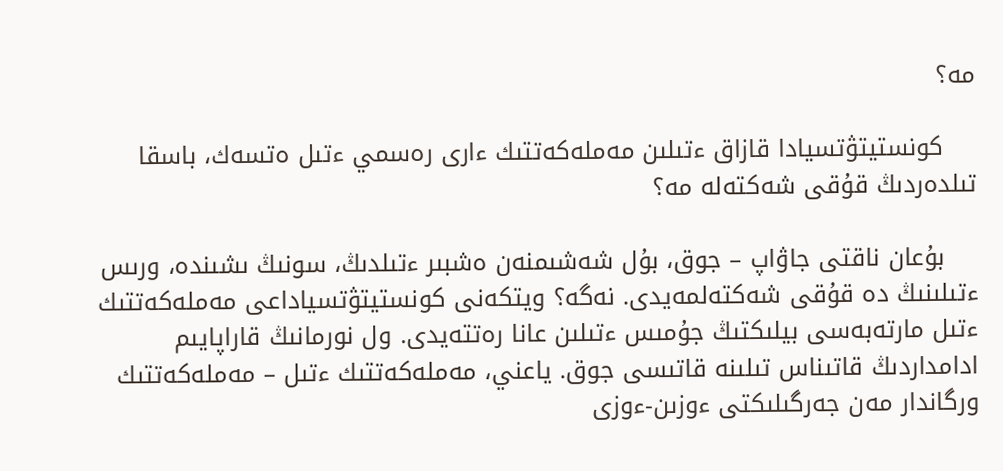مە؟

    كونستيتۋتسيادا قازاق ءتىلىن مەملەكەتتىك ءارى رەسمي ءتىل ەتسەك، باسقا تىلدەردىڭ قۇقى شەكتەلە مە؟

    بۇعان ناقتى جاۋاپ – جوق، بۇل شەشىمنەن ەشبىر ءتىلدىڭ، سونىڭ ىشىندە، ورىس ءتىلىنىڭ دە قۇقى شەكتەلمەيدى. نەگە؟ ويتكەنى كونستيتۋتسياداعى مەملەكەتتىك ءتىل مارتەبەسى بيلىكتىڭ جۇمىس ءتىلىن عانا رەتتەيدى. ول نورمانىڭ قاراپايىم ادامداردىڭ قاتىناس تىلىنە قاتىسى جوق. ياعني، مەملەكەتتىك ءتىل – مەملەكەتتىك ورگاندار مەن جەرگىلىكتى ءوزىن-ءوزى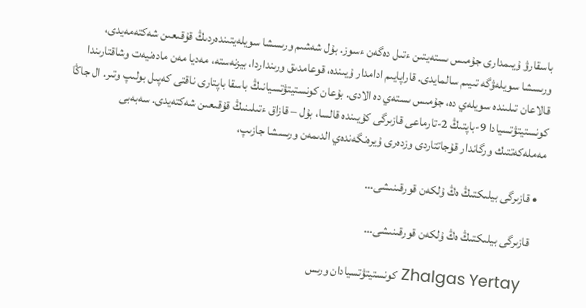باسقارۋ ۇيىمدارى جۇمىس ىستەيتىن ءتىل دەگەن ءسوز. بۇل شەشىم ورىسشا سويلەيتىندەردىڭ قۇقىعىن شەكتەمەيدى، ورىسشا سويلەۋگە تىيىم سالمايدى. قاراپايىم ادامدار ۇيىندە، قوعامدىق ورىنداردا، بيزنەستە، مەديا مەن مادەنيەت وشاقتارىندا قالاعان تىلىندە سويلەي دە، جۇمىس ىستەي دە الادى. بۇعان كونستيتۋتسيانىڭ باسقا باپتارى ناقتى كەپىل بولىپ وتىر. ال جاڭا كونستيتۋتسيادا 9-باپتىڭ 2-تارماعى قازىرگى كۇيىندە قالسا، بۇل – قازاق ءتىلىنىڭ قۇقىعىن شەكتەيدى. سەبەبى مەملەكەتتىك ورگاندار قۇجاتتاردى وزدەرى ۇيرەنگەندەي الدىمەن ورىسشا جازىپ،

  • قازىرگى بيلىكتىڭ ەڭ ۇلكەن قورقىنىشى…

    قازىرگى بيلىكتىڭ ەڭ ۇلكەن قورقىنىشى…

    Zhalgas Yertay كونستيتۋتسيادان ورىس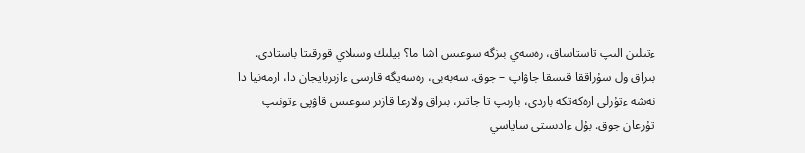ءتىلىن الىپ تاستاساق، رەسەي بىزگە سوعىس اشا ما؟ بيلىك وسىلاي قورقىتا باستادى. بىراق ول سۇراققا قىسقا جاۋاپ – جوق. سەبەبى، رەسەيگە قارسى ءازىربايجان دا، ارمەنيا دا نەشە ءتۇرلى ارەكەتكە باردى، بارىپ تا جاتىر، بىراق ولارعا قازىر سوعىس قاۋپى ءتونىپ تۇرعان جوق. بۇل ءادىستى ساياسي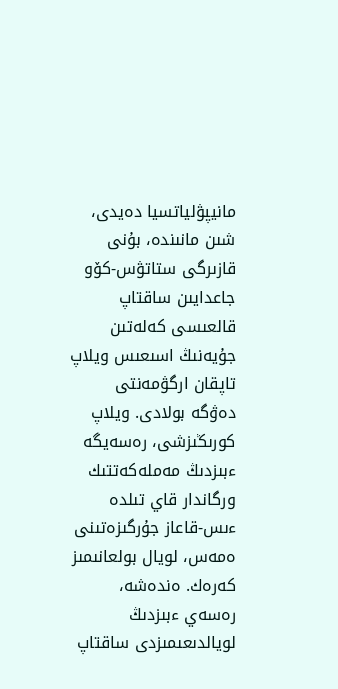مانيپۋلياتسيا دەيدى، شىن مانىندە، بۇنى قازىرگى ستاتۋس-كۆو جاعدايىن ساقتاپ قالعىسى كەلەتىن جۇيەنىڭ اسىعىس ويلاپ تاپقان ارگۋمەنتى دەۋگە بولادى. ويلاپ كورىڭىزشى، رەسەيگە ءبىزدىڭ مەملەكەتتىك ورگاندار قاي تىلدە ءىس-قاعاز جۇرگىزەتىنى ەمەس، لويال بولعانىمىز كەرەك. ەندەشە، رەسەي ءبىزدىڭ لويالدىعىمىزدى ساقتاپ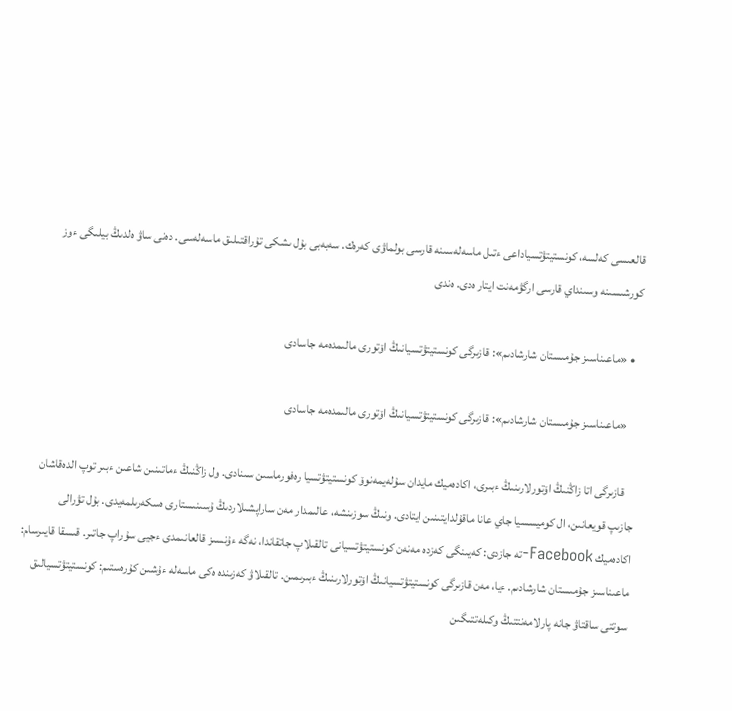قالعىسى كەلسە، كونستيتۋتسياداعى ءتىل ماسەلەسىنە قارسى بولماۋى كەرەك. سەبەبى بۇل ىشكى تۇراقتىلىق ماسەلەسى. دەنى ساۋ ەلدىڭ بيلىگى ءوز كورشىسىنە وسىنداي قارسى ارگۋمەنت ايتار ەدى. ەندى

  • «ماعىناسىز جۇمىستان شارشادىم»: قازىرگى كونستيتۋتسيانىڭ اۆتورى مالىمدەمە جاسادى

    «ماعىناسىز جۇمىستان شارشادىم»: قازىرگى كونستيتۋتسيانىڭ اۆتورى مالىمدەمە جاسادى

    قازىرگى اتا زاڭنىڭ اۆتورلارىنىڭ ءبىرى، اكادەميك مايدان سۇلەيمەنوۆ كونستيتۋتسيا رەفورماسىن سىنادى. ول زاڭنىڭ ءماتىنىن شاعىن ءبىر توپ الدەقاشان جازىپ قويعانىن، ال كوميسسيا جاي عانا ماقۇلدايتىنىن ايتادى. ونىڭ سوزىنشە، عالىمدار مەن ساراپشىلاردىڭ ۇسىنىستارى ەسكەرىلمەيدى. بۇل تۋرالى اكادەميك Facebook-تە جازدى: كەيىنگى كەزدە مەنەن كونستيتۋتسيانى تالقىلاپ جاتقاندا، نەگە ءۇنسىز قالعانىمدى ءجيى سۇراپ جاتىر. قىسقا قايىرسام: ماعىناسىز جۇمىستان شارشادىم. ءيا، مەن قازىرگى كونستيتۋتسيانىڭ اۆتورلارىنىڭ ءبىرىمىن. تالقىلاۋ كەزىندە ەكى ماسەلە ءۇشىن كۇرەستىم: كونستيتۋتسيالىق سوتتى ساقتاۋ جانە پارلامەنتتىڭ وكىلەتتىگىن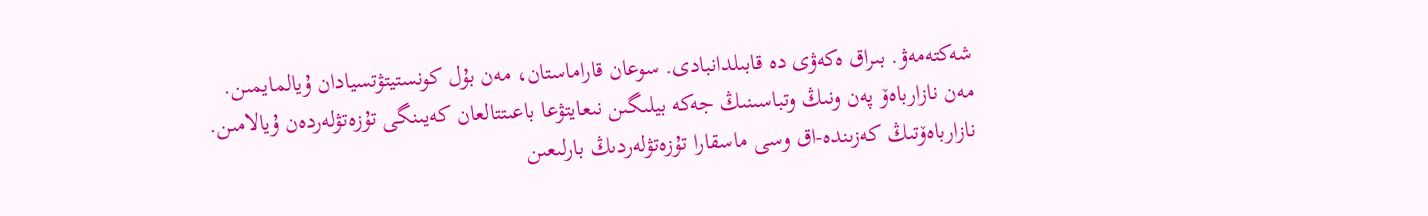شەكتەمەۋ. بىراق ەكەۋى دە قابىلدانبادى. سوعان قاراماستان، مەن بۇل كونستيتۋتسيادان ۇيالمايمىن. مەن نازارباەۆ پەن ونىڭ وتباسىنىڭ جەكە بيلىگىن نىعايتۋعا باعىتتالعان كەيىنگى تۇزەتۋلەردەن ۇيالامىن. نازارباەۆتىڭ كەزىندە-اق وسى ماسقارا تۇزەتۋلەردىڭ بارلىعىن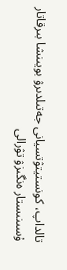تالداپ، كونستيتۋتسيانى جەتىلدىرۋ بويىنشا بىرقاتار ۇسىنىستار ەنگىزۋ تۋرالى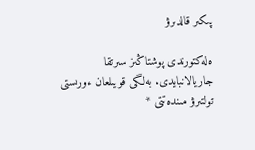پىكىر قالدىرۋ

ەلەكتورندى پوشتاڭىز سىرتقا جاريالانبايدى. بەلگى قويىلعان ءورىستى تولتىرۋ مىندەتتى *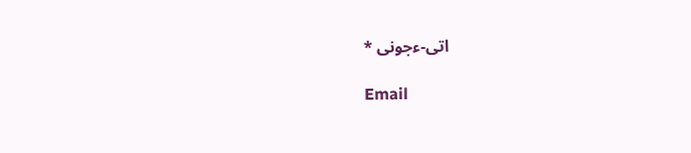اتى-ءجونى *

Email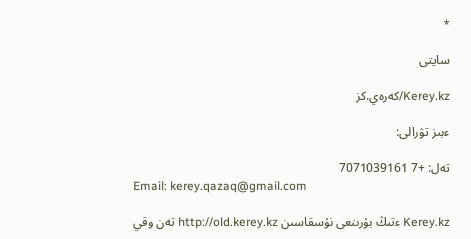*

سايتى

Kerey.kz/كەرەي.كز

ءبىز تۋرالى:

تەل: +7 7071039161
Email: kerey.qazaq@gmail.com

Kerey.kz ءتىڭ بۇرىنعى نۇسقاسىن http://old.kerey.kz تەن وقي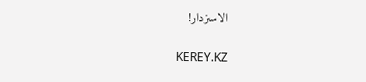الاسىزدار!

KEREY.KZ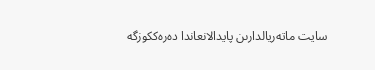سايت ماتەريالدارىن پايدالانعاندا دەرەككوزگە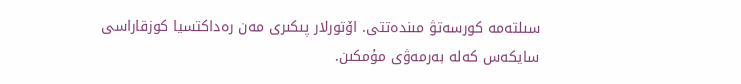سىلتەمە كورسەتۋ مىندەتتى. اۆتورلار پىكىرى مەن رەداكتسيا كوزقاراسى سايكەس كەلە بەرمەۋى مۇمكىن.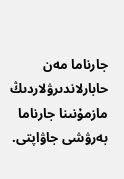جارناما مەن حابارلاندىرۋلاردىڭ مازمۇنىنا جارناما بەرۋشى جاۋاپتى.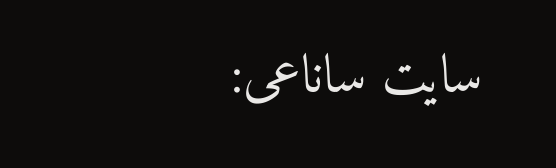سايت ساناعى: